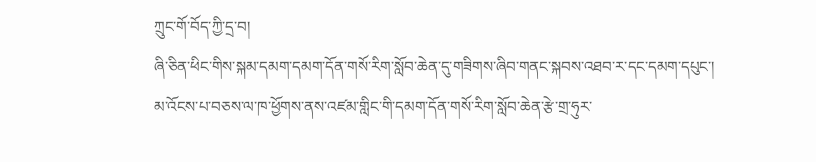ཀྲུང་གོ་བོད་ཀྱི་དྲ་བ།
ཞི་ཅིན་ཕིང་གིས་སྐམ་དམག་དམག་དོན་གསོ་རིག་སློབ་ཆེན་དུ་གཟིགས་ཞིབ་གནང་སྐབས་འཐབ་ར་དང་དམག་དཔུང་། མ་འོངས་པ་བཅས་ལ་ཁ་ཕྱོགས་ནས་འཛམ་གླིང་གི་དམག་དོན་གསོ་རིག་སློབ་ཆེན་རྩེ་གྲ་ཧུར་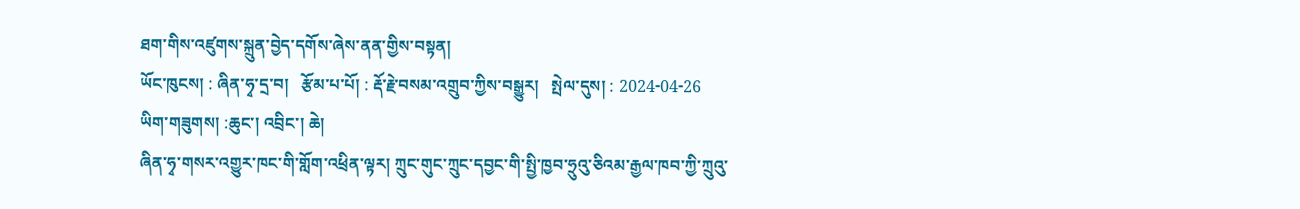ཐག་གིས་འཛུགས་སྐྲུན་བྱེད་དགོས་ཞེས་ནན་གྱིས་བསྟན།
ཡོང་ཁུངས། : ཞིན་ཧྭ་དྲ་བ།   རྩོམ་པ་པོ། : རྡོ་རྗེ་བསམ་འགྲུབ་ཀྱིས་བསྒྱུར།   སྤེལ་དུས། : 2024-04-26
ཡིག་གཟུགས། :ཆུང་། འབྲིང་། ཆེ།
ཞིན་ཧྭ་གསར་འགྱུར་ཁང་གི་གློག་འཕྲིན་ལྟར། ཀྲུང་གུང་ཀྲུང་དབྱང་གི་སྤྱི་ཁྱབ་ཧྲུའུ་ཅིའམ་རྒྱལ་ཁབ་ཀྱི་ཀྲུའུ་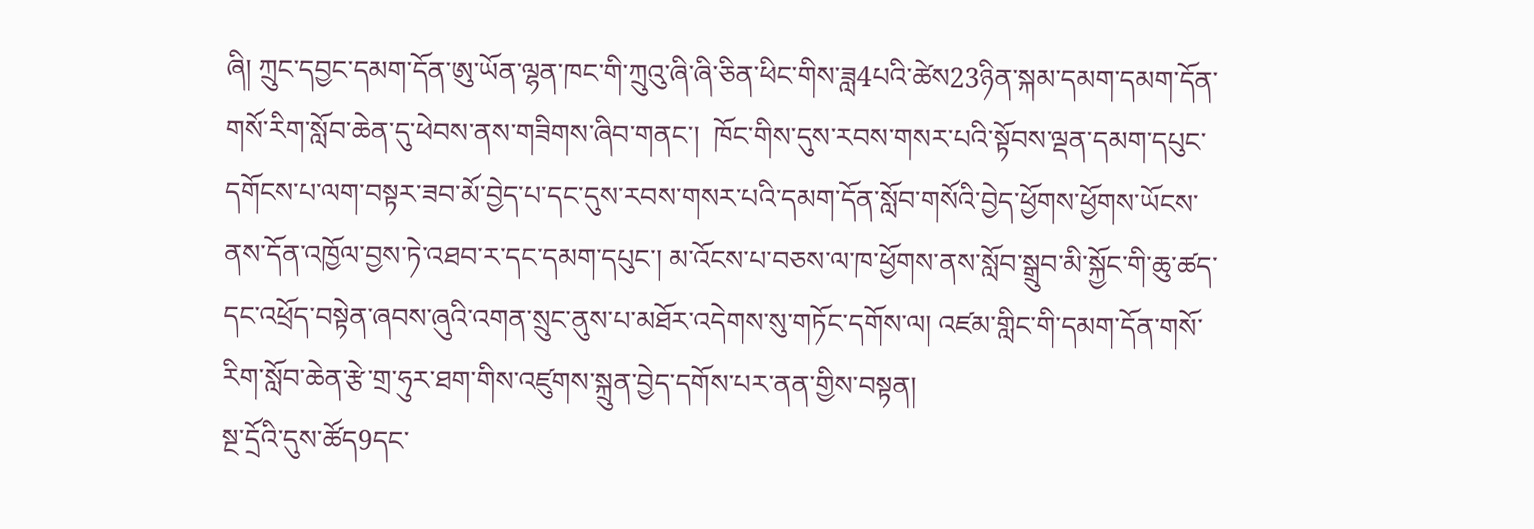ཞི། ཀྲུང་དབྱང་དམག་དོན་ཨུ་ཡོན་ལྷན་ཁང་གི་ཀྲུའུ་ཞི་ཞི་ཅིན་ཕིང་གིས་ཟླ4པའི་ཚེས23ཉིན་སྐམ་དམག་དམག་དོན་གསོ་རིག་སློབ་ཆེན་དུ་ཕེབས་ནས་གཟིགས་ཞིབ་གནང་།  ཁོང་གིས་དུས་རབས་གསར་པའི་སྟོབས་ལྡན་དམག་དཔུང་དགོངས་པ་ལག་བསྟར་ཟབ་མོ་བྱེད་པ་དང་དུས་རབས་གསར་པའི་དམག་དོན་སློབ་གསོའི་བྱེད་ཕྱོགས་ཕྱོགས་ཡོངས་ནས་དོན་འཁྱོལ་བྱས་ཏེ་འཐབ་ར་དང་དམག་དཔུང་། མ་འོངས་པ་བཅས་ལ་ཁ་ཕྱོགས་ནས་སློབ་སྒྲུབ་མི་སྐྱོང་གི་ཆུ་ཚད་དང་འཕྲོད་བསྟེན་ཞབས་ཞུའི་འགན་སྲུང་ནུས་པ་མཐོར་འདེགས་སུ་གཏོང་དགོས་ལ། འཛམ་གླིང་གི་དམག་དོན་གསོ་རིག་སློབ་ཆེན་རྩེ་གྲ་ཧུར་ཐག་གིས་འཛུགས་སྐྲུན་བྱེད་དགོས་པར་ནན་གྱིས་བསྟན།
སྔ་དྲོའི་དུས་ཚོད9དང་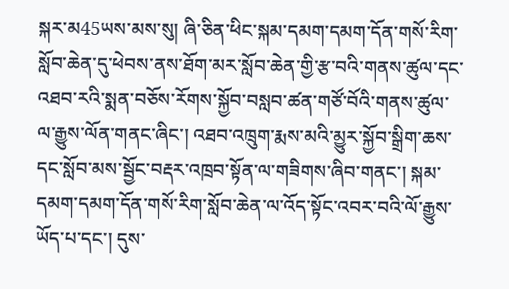སྐར་མ45ཡས་མས་སུ། ཞི་ཅིན་ཕིང་སྐམ་དམག་དམག་དོན་གསོ་རིག་སློབ་ཆེན་དུ་ཕེབས་ནས་ཐོག་མར་སློབ་ཆེན་གྱི་རྩ་བའི་གནས་ཚུལ་དང་འཐབ་རའི་སྨན་བཅོས་རོགས་སྐྱོབ་བསླབ་ཚན་གཙོ་བོའི་གནས་ཚུལ་ལ་རྒྱུས་ལོན་གནང་ཞིང་། འཐབ་འཁྲུག་རྨས་མའི་མྱུར་སྐྱོབ་སྒྲིག་ཆས་དང་སློབ་མས་སྦྱོང་བརྡར་འཁྲབ་སྟོན་ལ་གཟིགས་ཞིབ་གནང་། སྐམ་དམག་དམག་དོན་གསོ་རིག་སློབ་ཆེན་ལ་འོད་སྟོང་འབར་བའི་ལོ་རྒྱུས་ཡོད་པ་དང་། དུས་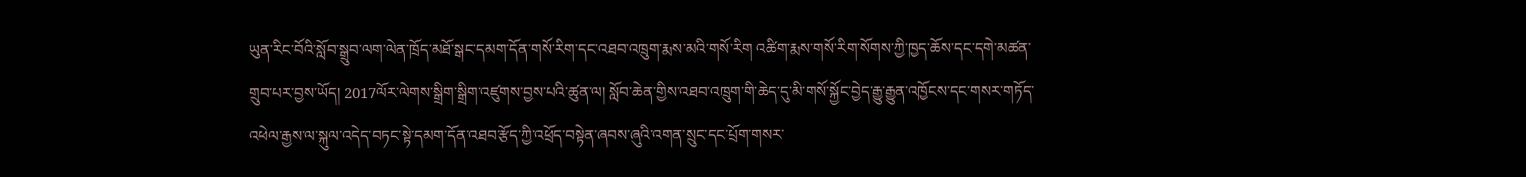ཡུན་རིང་བོའི་སློབ་སྒྲུབ་ལག་ལེན་ཁྲོད་མཐོ་སྒང་དམག་དོན་གསོ་རིག་དང་འཐབ་འཁྲུག་རྨས་མའི་གསོ་རིག འཚིག་རྨས་གསོ་རིག་སོགས་ཀྱི་ཁྱད་ཆོས་དང་དགེ་མཚན་གྲུབ་པར་བྱས་ཡོད། 2017ལོར་ལེགས་སྒྲིག་སྒྲིག་འཛུགས་བྱས་པའི་ཚུན་ལ། སློབ་ཆེན་གྱིས་འཐབ་འཁྲུག་གི་ཆེད་དུ་མི་གསོ་སྐྱོང་བྱེད་རྒྱུ་རྒྱུན་འཁྱོངས་དང་གསར་གཏོད་འཕེལ་རྒྱས་ལ་སྐུལ་འདེད་བཏང་སྟེ་དམག་དོན་འཐབ་རྩོད་ཀྱི་འཕྲོད་བསྟེན་ཞབས་ཞུའི་འགན་སྲུང་དང་པྲོག་གསར་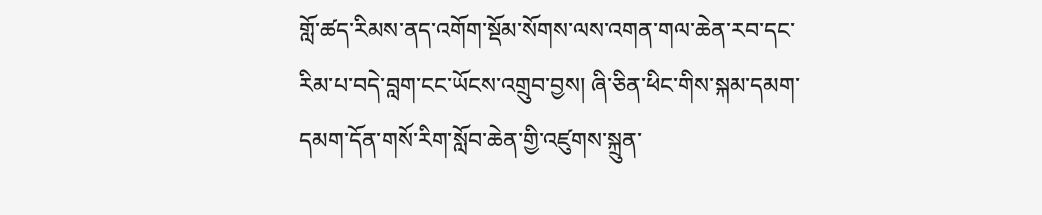གློ་ཚད་རིམས་ནད་འགོག་སྡོམ་སོགས་ལས་འགན་གལ་ཆེན་རབ་དང་རིམ་པ་བདེ་བླག་ངང་ཡོངས་འགྲུབ་བྱས། ཞི་ཅིན་ཕིང་གིས་སྐམ་དམག་དམག་དོན་གསོ་རིག་སློབ་ཆེན་གྱི་འཛུགས་སྐྲུན་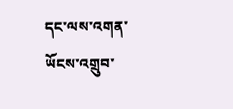དང་ལས་འགན་ཡོངས་འགྲུབ་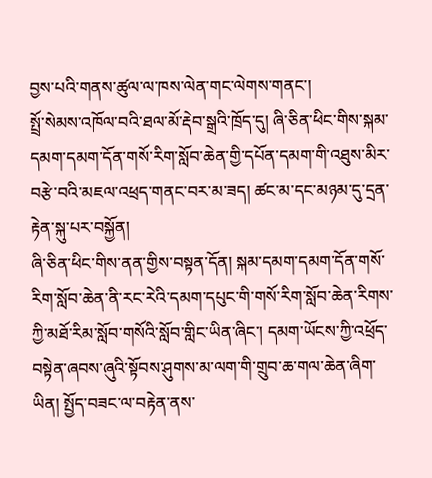བྱས་པའི་གནས་ཚུལ་ལ་ཁས་ལེན་གང་ལེགས་གནང་།
སྤྲོ་སེམས་འཁོལ་བའི་ཐལ་མོ་རྡེབ་སྒྲའི་ཁྲོད་དུ། ཞི་ཅིན་ཕིང་གིས་སྐམ་དམག་དམག་དོན་གསོ་རིག་སློབ་ཆེན་གྱི་དཔོན་དམག་གི་འཐུས་མིར་བརྩེ་བའི་མཇལ་འཕྲད་གནང་བར་མ་ཟད། ཚང་མ་དང་མཉམ་དུ་དྲན་རྟེན་སྐུ་པར་བསྐྱོན།
ཞི་ཅིན་ཕིང་གིས་ནན་གྱིས་བསྟན་དོན། སྐམ་དམག་དམག་དོན་གསོ་རིག་སློབ་ཆེན་ནི་རང་རེའི་དམག་དཔུང་གི་གསོ་རིག་སློབ་ཆེན་རིགས་ཀྱི་མཐོ་རིམ་སློབ་གསོའི་སློབ་གླིང་ཡིན་ཞིང་། དམག་ཡོངས་ཀྱི་འཕྲོད་བསྟེན་ཞབས་ཞུའི་སྟོབས་ཤུགས་མ་ལག་གི་གྲུབ་ཆ་གལ་ཆེན་ཞིག་ཡིན། སྤྱོད་བཟང་ལ་བརྟེན་ནས་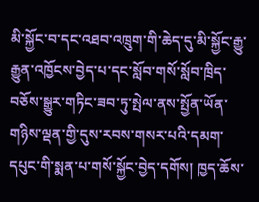མི་སྐྱོང་བ་དང་འཐབ་འཁྲུག་གི་ཆེད་དུ་མི་སྐྱོང་རྒྱུ་རྒྱུན་འཁྱོངས་བྱེད་པ་དང་སློབ་གསོ་སློབ་ཁྲིད་བཅོས་སྒྱུར་གཏིང་ཟབ་ཏུ་སྤེལ་ནས་སྤྱོན་ཡོན་གཉིས་ལྡན་གྱི་དུས་རབས་གསར་པའི་དམག་དཔུང་གི་སྨན་པ་གསོ་སྐྱོང་བྱེད་དགོས། ཁྱད་ཆོས་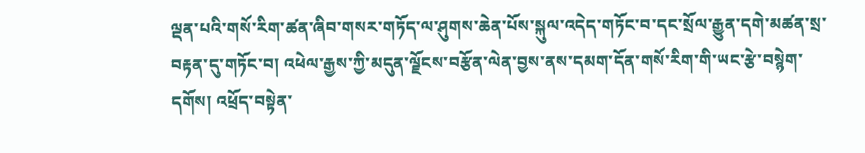ལྡན་པའི་གསོ་རིག་ཚན་ཞིབ་གསར་གཏོད་ལ་ཤུགས་ཆེན་པོས་སྐུལ་འདེད་གཏོང་བ་དང་སྲོལ་རྒྱུན་དགེ་མཚན་སྲ་བརྟན་དུ་གཏོང་བ། འཕེལ་རྒྱས་ཀྱི་མདུན་ལྗོངས་བརྩོན་ལེན་བྱས་ནས་དམག་དོན་གསོ་རིག་གི་ཡང་རྩེ་བསྙེག་དགོས། འཕྲོད་བསྟེན་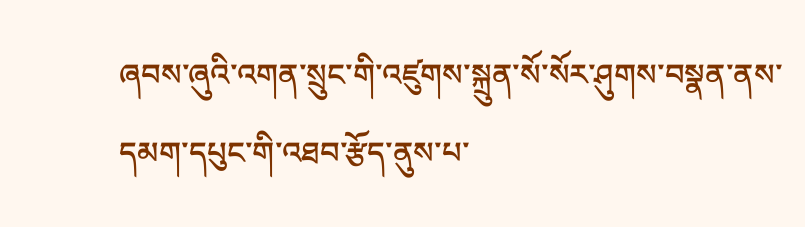ཞབས་ཞུའི་འགན་སྲུང་གི་འཛུགས་སྐྲུན་སོ་སོར་ཤུགས་བསྣན་ནས་དམག་དཔུང་གི་འཐབ་རྩོད་ནུས་པ་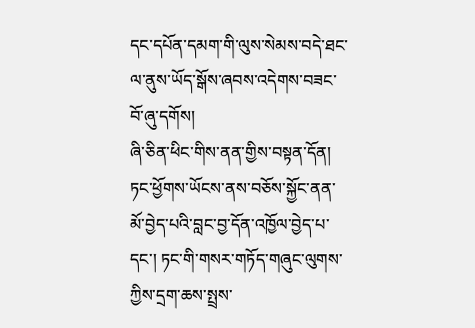དང་དཔོན་དམག་གི་ལུས་སེམས་བདེ་ཐང་ལ་ནུས་ཡོད་སྒོས་ཞབས་འདེགས་བཟང་བོ་ཞུ་དགོས།
ཞི་ཅིན་ཕིང་གིས་ནན་གྱིས་བསྟན་དོན། ཏང་ཕྱོགས་ཡོངས་ནས་བཅོས་སྐྱོང་ནན་མོ་བྱེད་པའི་བླང་བྱ་དོན་འཁྱོལ་བྱེད་པ་དང་། ཏང་གི་གསར་གཏོད་གཞུང་ལུགས་ཀྱིས་དྲག་ཆས་སྤྲས་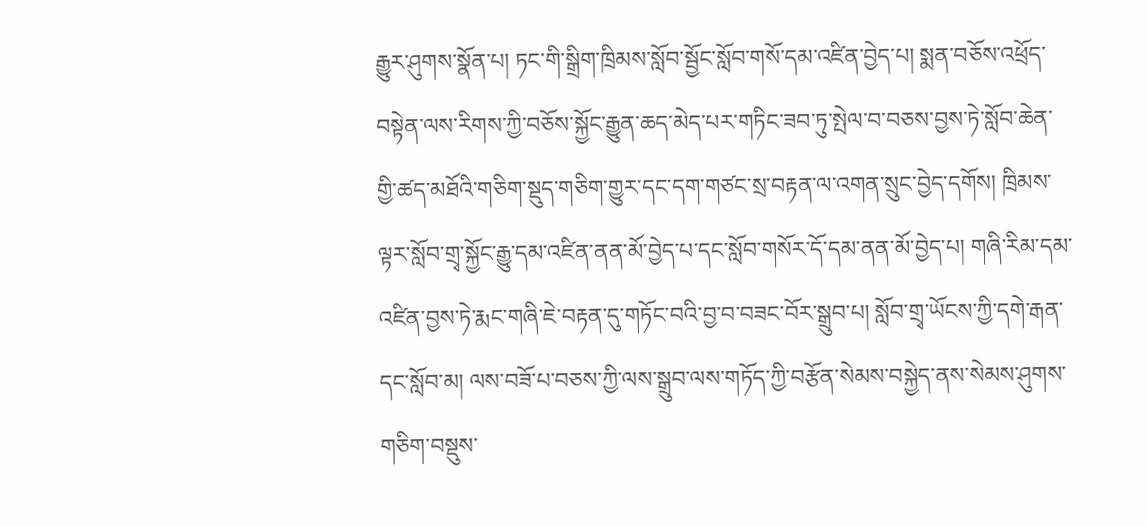རྒྱུར་ཤུགས་སྣོན་པ། ཏང་གི་སྒྲིག་ཁྲིམས་སློབ་སྦྱོང་སློབ་གསོ་དམ་འཛིན་བྱེད་པ། སྨན་བཅོས་འཕྲོད་བསྟེན་ལས་རིགས་ཀྱི་བཅོས་སྐྱོང་རྒྱུན་ཆད་མེད་པར་གཏིང་ཟབ་ཏུ་སྤེལ་བ་བཅས་བྱས་ཏེ་སློབ་ཆེན་གྱི་ཚད་མཐོའི་གཅིག་སྡུད་གཅིག་གྱུར་དང་དག་གཙང་སྲ་བརྟན་ལ་འགན་སྲུང་བྱེད་དགོས། ཁྲིམས་ལྟར་སློབ་གྲྭ་སྐྱོང་རྒྱུ་དམ་འཛིན་ནན་མོ་བྱེད་པ་དང་སློབ་གསོར་དོ་དམ་ནན་མོ་བྱེད་པ། གཞི་རིམ་དམ་འཛིན་བྱས་ཏེ་རྨང་གཞི་ཇེ་བརྟན་དུ་གཏོང་བའི་བྱ་བ་བཟང་བོར་སྒྲུབ་པ། སློབ་གྲྭ་ཡོངས་ཀྱི་དགེ་རྒན་དང་སློབ་མ། ལས་བཟོ་པ་བཅས་ཀྱི་ལས་སྒྲུབ་ལས་གཏོད་ཀྱི་བརྩོན་སེམས་བསྐྱེད་ནས་སེམས་ཤུགས་གཅིག་བསྡུས་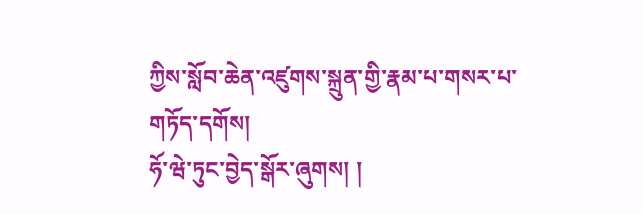ཀྱིས་སློབ་ཆེན་འཛུགས་སྐྲུན་གྱི་རྣམ་པ་གསར་པ་གཏོད་དགོས།
ཧོ་ཝེ་ཏུང་བྱེད་སྒོར་ཞུགས། །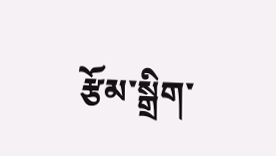རྩོམ་སྒྲིག་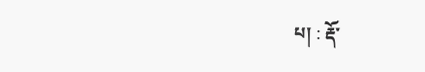པ། : རྡོ་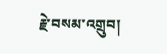རྗེ་བསམ་འགྲུབ།